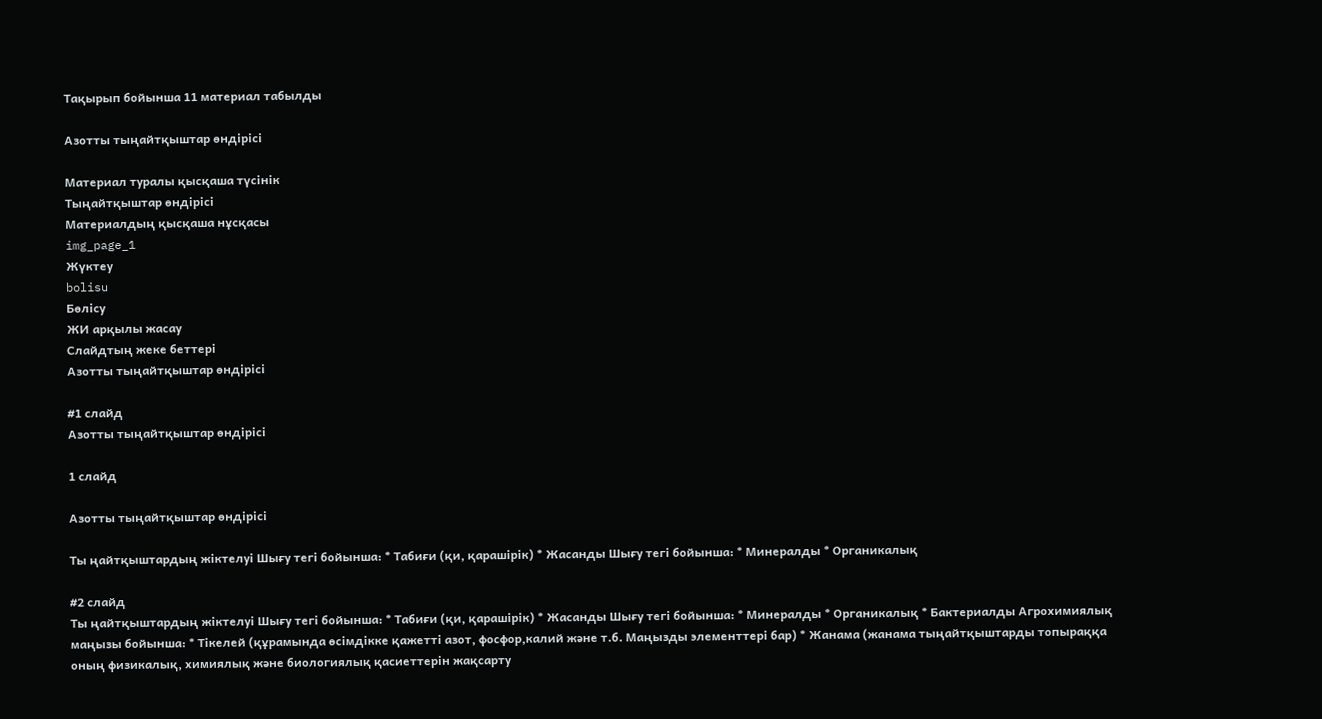Тақырып бойынша 11 материал табылды

Азотты тыңайтқыштар өндірісі

Материал туралы қысқаша түсінік
Тыңайтқыштар өндірісі
Материалдың қысқаша нұсқасы
img_page_1
Жүктеу
bolisu
Бөлісу
ЖИ арқылы жасау
Слайдтың жеке беттері
Азотты тыңайтқыштар өндірісі

#1 слайд
Азотты тыңайтқыштар өндірісі

1 слайд

Азотты тыңайтқыштар өндірісі

Ты ңайтқыштардың жіктелуі Шығу тегі бойынша: * Табиғи (қи, қарашірік) * Жасанды Шығу тегі бойынша: * Минералды * Органикалық

#2 слайд
Ты ңайтқыштардың жіктелуі Шығу тегі бойынша: * Табиғи (қи, қарашірік) * Жасанды Шығу тегі бойынша: * Минералды * Органикалық * Бактериалды Агрохимиялық маңызы бойынша: * Тікелей (құрамында өсімдікке қажетті азот, фосфор,калий және т.б. Маңызды элементтері бар) * Жанама (жанама тыңайтқыштарды топыраққа оның физикалық, химиялық және биологиялық қасиеттерін жақсарту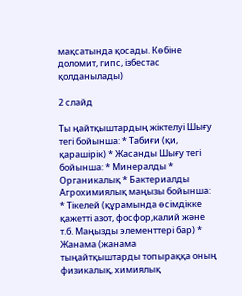мақсатында қосады. Көбіне доломит, гипс, ізбестас қолданылады)

2 слайд

Ты ңайтқыштардың жіктелуі Шығу тегі бойынша: * Табиғи (қи, қарашірік) * Жасанды Шығу тегі бойынша: * Минералды * Органикалық * Бактериалды Агрохимиялық маңызы бойынша: * Тікелей (құрамында өсімдікке қажетті азот, фосфор,калий және т.б. Маңызды элементтері бар) * Жанама (жанама тыңайтқыштарды топыраққа оның физикалық, химиялық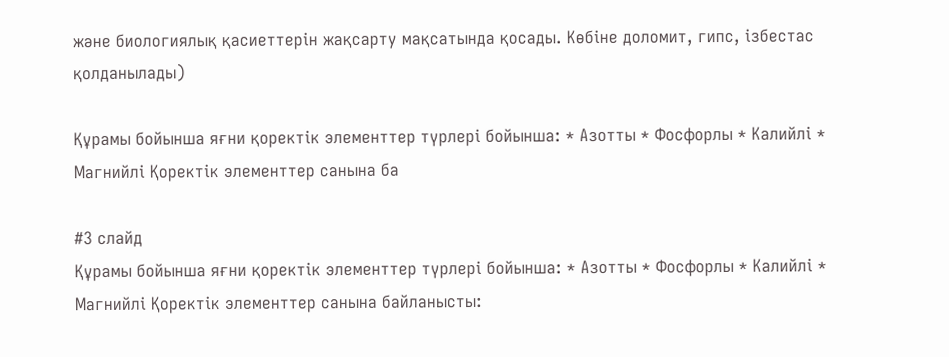және биологиялық қасиеттерін жақсарту мақсатында қосады. Көбіне доломит, гипс, ізбестас қолданылады)

Құрамы бойынша яғни қоректік элементтер түрлері бойынша: * Азотты * Фосфорлы * Калийлі * Магнийлі Қоректік элементтер санына ба

#3 слайд
Құрамы бойынша яғни қоректік элементтер түрлері бойынша: * Азотты * Фосфорлы * Калийлі * Магнийлі Қоректік элементтер санына байланысты: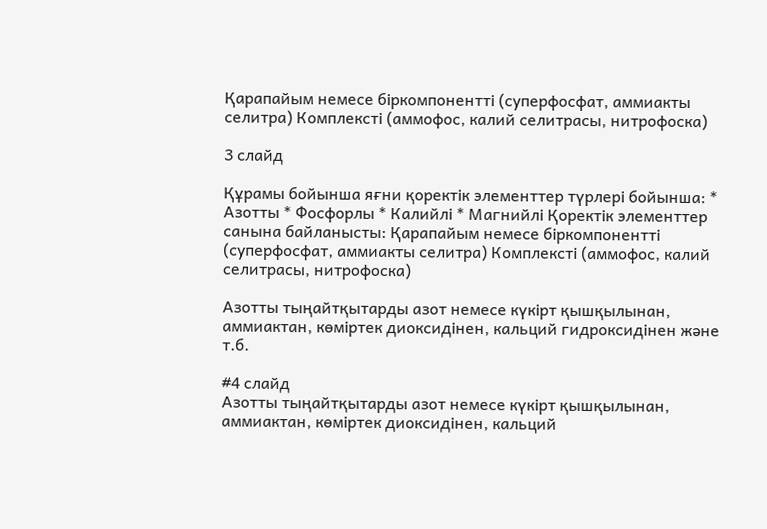Қарапайым немесе біркомпонентті (суперфосфат, аммиакты селитра) Комплексті (аммофос, калий селитрасы, нитрофоска)

3 слайд

Құрамы бойынша яғни қоректік элементтер түрлері бойынша: * Азотты * Фосфорлы * Калийлі * Магнийлі Қоректік элементтер санына байланысты: Қарапайым немесе біркомпонентті (суперфосфат, аммиакты селитра) Комплексті (аммофос, калий селитрасы, нитрофоска)

Азотты тыңайтқытарды азот немесе күкірт қышқылынан, аммиактан, көміртек диоксидінен, кальций гидроксидінен және т.б.

#4 слайд
Азотты тыңайтқытарды азот немесе күкірт қышқылынан, аммиактан, көміртек диоксидінен, кальций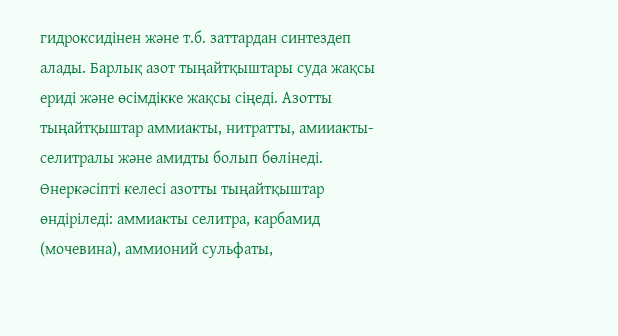гидроксидінен және т.б. заттардан синтездеп алады. Барлық азот тыңайтқыштары суда жақсы ериді және өсімдікке жақсы сіңеді. Азотты тыңайтқыштар аммиакты, нитратты, амииакты-селитралы және амидты болып бөлінеді. Өнеркәсіпті келесі азотты тыңайтқыштар өндіріледі: аммиакты селитра, карбамид (мочевина), аммионий сульфаты,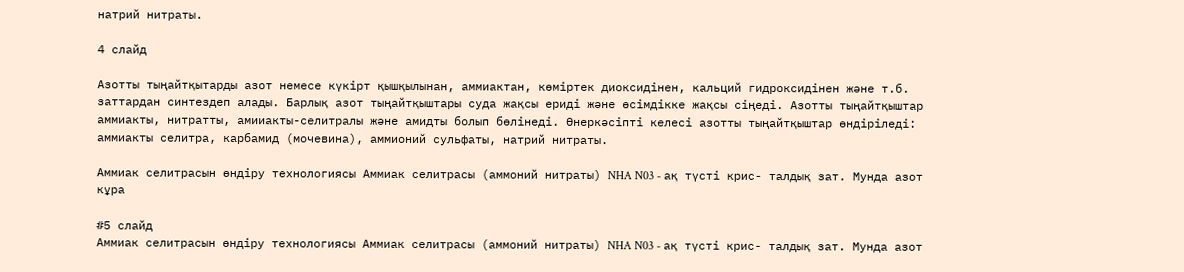натрий нитраты.

4 слайд

Азотты тыңайтқытарды азот немесе күкірт қышқылынан, аммиактан, көміртек диоксидінен, кальций гидроксидінен және т.б. заттардан синтездеп алады. Барлық азот тыңайтқыштары суда жақсы ериді және өсімдікке жақсы сіңеді. Азотты тыңайтқыштар аммиакты, нитратты, амииакты-селитралы және амидты болып бөлінеді. Өнеркәсіпті келесі азотты тыңайтқыштар өндіріледі: аммиакты селитра, карбамид (мочевина), аммионий сульфаты, натрий нитраты.

Аммиак селитрасын өндіру технологиясы Аммиак селитрасы (аммоний нитраты) NHA N03 - ақ түсті крис- талдық зат. Мунда азот кұра

#5 слайд
Аммиак селитрасын өндіру технологиясы Аммиак селитрасы (аммоний нитраты) NHA N03 - ақ түсті крис- талдық зат. Мунда азот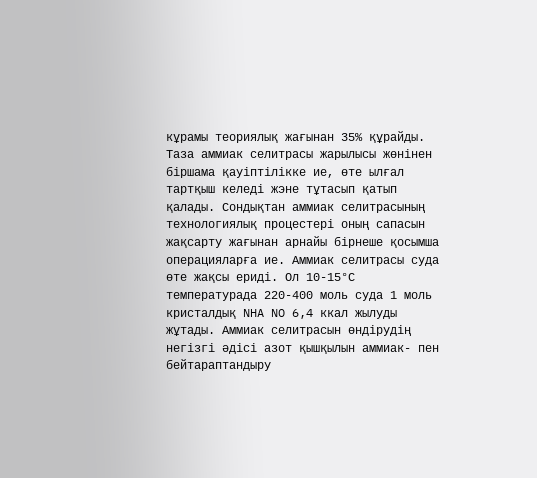кұрамы теориялық жағынан 35% құрайды. Таза аммиак селитрасы жарылысы жөнінен біршама қауіптілікке ие, өте ылғал тартқыш келеді жэне тұтасып қатып қалады. Сондықтан аммиак селитрасының технологиялық процестері оның сапасын жақсарту жағынан арнайы бірнеше қосымша операцияларға ие. Аммиак селитрасы суда өте жақсы ериді. Ол 10-15°С температурада 220-400 моль суда 1 моль кристалдық NHA NO 6,4 ккал жылуды жұтады. Аммиак селитрасын өндірудің негізгі әдісі азот қышқылын аммиак- пен бейтараптандыру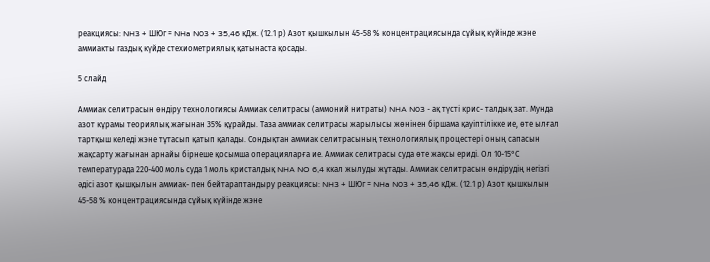реакциясы: NH3 + ШЮг = NHa N03 + 35,46 кДж. (12.1 р) Азот қышкылын 45-58 % концентрациясында сұйық күйінде жэне аммиакты газдық күйде стехиометриялық қатынаста қосады.

5 слайд

Аммиак селитрасын өндіру технологиясы Аммиак селитрасы (аммоний нитраты) NHA N03 - ақ түсті крис- талдық зат. Мунда азот кұрамы теориялық жағынан 35% құрайды. Таза аммиак селитрасы жарылысы жөнінен біршама қауіптілікке ие, өте ылғал тартқыш келеді жэне тұтасып қатып қалады. Сондықтан аммиак селитрасының технологиялық процестері оның сапасын жақсарту жағынан арнайы бірнеше қосымша операцияларға ие. Аммиак селитрасы суда өте жақсы ериді. Ол 10-15°С температурада 220-400 моль суда 1 моль кристалдық NHA NO 6,4 ккал жылуды жұтады. Аммиак селитрасын өндірудің негізгі әдісі азот қышқылын аммиак- пен бейтараптандыру реакциясы: NH3 + ШЮг = NHa N03 + 35,46 кДж. (12.1 р) Азот қышкылын 45-58 % концентрациясында сұйық күйінде жэне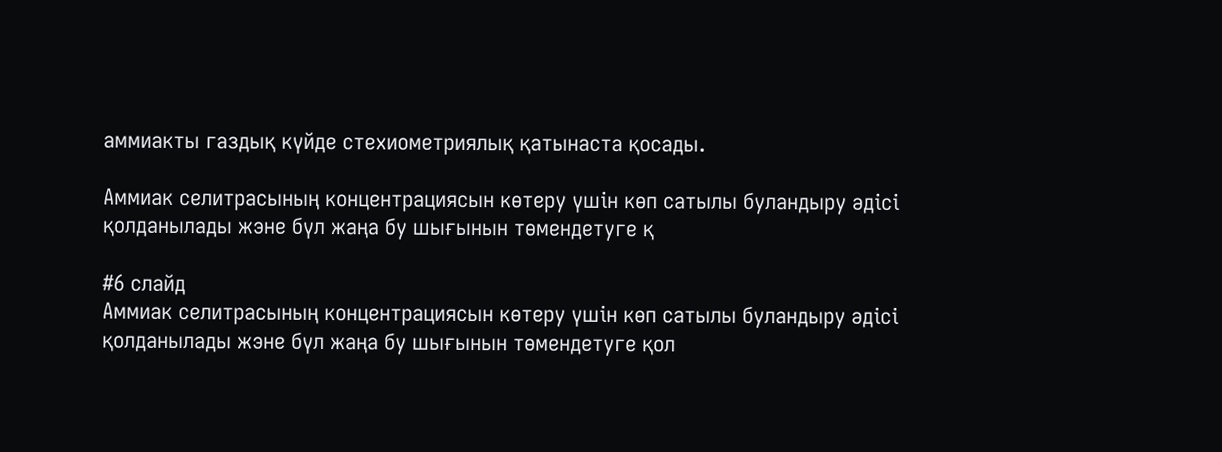аммиакты газдық күйде стехиометриялық қатынаста қосады.

Аммиак селитрасының концентрациясын көтеру үшін көп сатылы буландыру әдісі қолданылады жэне бүл жаңа бу шығынын төмендетуге қ

#6 слайд
Аммиак селитрасының концентрациясын көтеру үшін көп сатылы буландыру әдісі қолданылады жэне бүл жаңа бу шығынын төмендетуге қол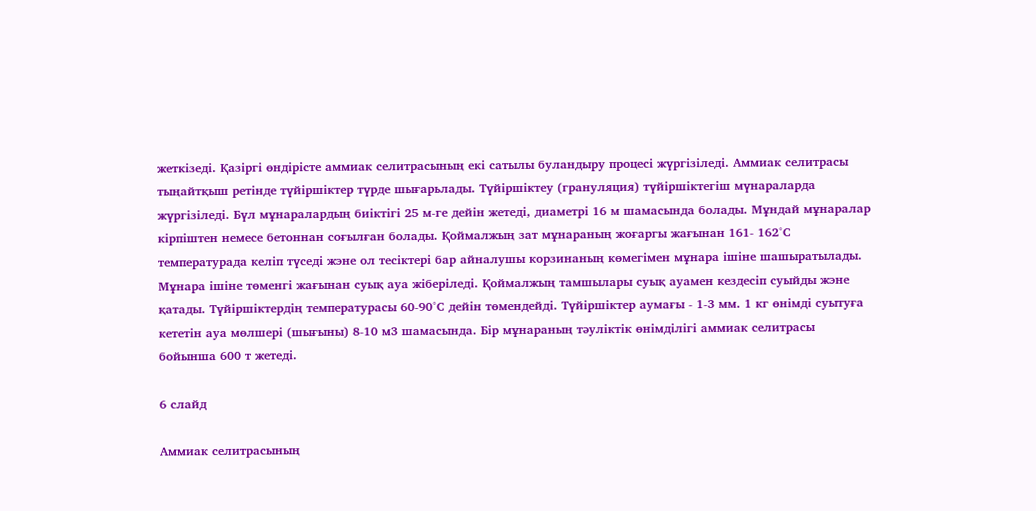жеткізеді. Қазіргі өндірісте аммиак селитрасының екі сатылы буландыру процесі жүргізіледі. Аммиак селитрасы тыңайтқыш ретінде түйіршіктер түрде шығарьлады. Түйіршіктеу (грануляция) түйіршіктегіш мүнараларда жүргізіледі. Бүл мұнаралардың биіктігі 25 м-ге дейін жетеді, диаметрі 16 м шамасында болады. Мұндай мұнаралар кірпіштен немесе бетоннан соғылған болады. Қоймалжың зат мұнараның жоғаргы жағынан 161- 162°С температурада келіп түседі жэне ол тесіктері бар айналушы корзинаның көмегімен мұнара ішіне шашыратылады. Мұнара ішіне төменгі жағынан суық ауа жіберіледі. Қоймалжың тамшылары суық ауамен кездесіп суыйды жэне қатады. Түйіршіктердің температурасы 60-90°С дейін төмендейді. Түйіршіктер аумағы - 1-3 мм. 1 кг өнімді суытуға кететін ауа мөлшері (шығыны) 8-10 м3 шамасында. Бір мұнараның тәуліктік өнімділігі аммиак селитрасы бойынша 600 т жетеді.

6 слайд

Аммиак селитрасының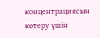концентрациясын көтеру үшін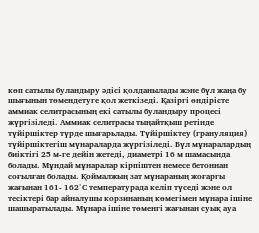көп сатылы буландыру әдісі қолданылады жэне бүл жаңа бу шығынын төмендетуге қол жеткізеді. Қазіргі өндірісте аммиак селитрасының екі сатылы буландыру процесі жүргізіледі. Аммиак селитрасы тыңайтқыш ретінде түйіршіктер түрде шығарьлады. Түйіршіктеу (грануляция) түйіршіктегіш мүнараларда жүргізіледі. Бүл мұнаралардың биіктігі 25 м-ге дейін жетеді, диаметрі 16 м шамасында болады. Мұндай мұнаралар кірпіштен немесе бетоннан соғылған болады. Қоймалжың зат мұнараның жоғаргы жағынан 161- 162°С температурада келіп түседі жэне ол тесіктері бар айналушы корзинаның көмегімен мұнара ішіне шашыратылады. Мұнара ішіне төменгі жағынан суық ауа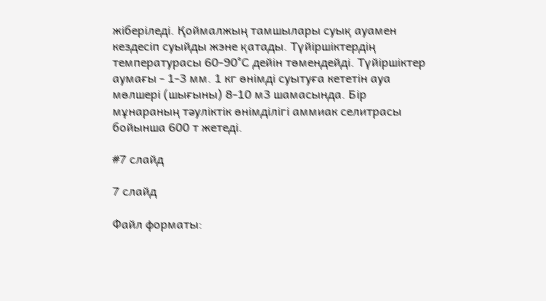жіберіледі. Қоймалжың тамшылары суық ауамен кездесіп суыйды жэне қатады. Түйіршіктердің температурасы 60-90°С дейін төмендейді. Түйіршіктер аумағы - 1-3 мм. 1 кг өнімді суытуға кететін ауа мөлшері (шығыны) 8-10 м3 шамасында. Бір мұнараның тәуліктік өнімділігі аммиак селитрасы бойынша 600 т жетеді.

#7 слайд

7 слайд

Файл форматы: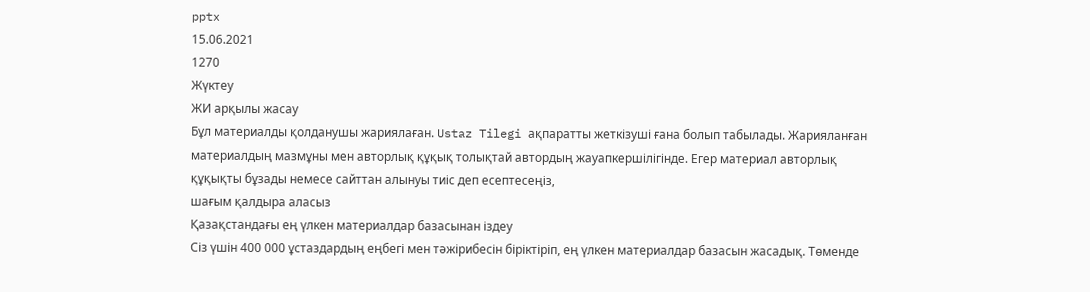pptx
15.06.2021
1270
Жүктеу
ЖИ арқылы жасау
Бұл материалды қолданушы жариялаған. Ustaz Tilegi ақпаратты жеткізуші ғана болып табылады. Жарияланған материалдың мазмұны мен авторлық құқық толықтай автордың жауапкершілігінде. Егер материал авторлық құқықты бұзады немесе сайттан алынуы тиіс деп есептесеңіз,
шағым қалдыра аласыз
Қазақстандағы ең үлкен материалдар базасынан іздеу
Сіз үшін 400 000 ұстаздардың еңбегі мен тәжірибесін біріктіріп, ең үлкен материалдар базасын жасадық. Төменде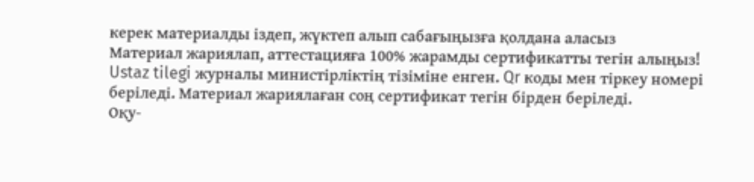керек материалды іздеп, жүктеп алып сабағыңызға қолдана аласыз
Материал жариялап, аттестацияға 100% жарамды сертификатты тегін алыңыз!
Ustaz tilegi журналы министірліктің тізіміне енген. Qr коды мен тіркеу номері беріледі. Материал жариялаған соң сертификат тегін бірден беріледі.
Оқу-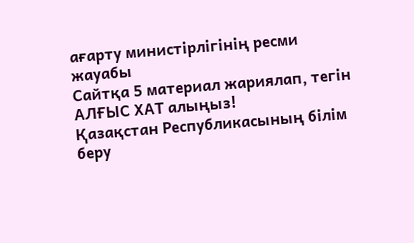ағарту министірлігінің ресми жауабы
Сайтқа 5 материал жариялап, тегін АЛҒЫС ХАТ алыңыз!
Қазақстан Республикасының білім беру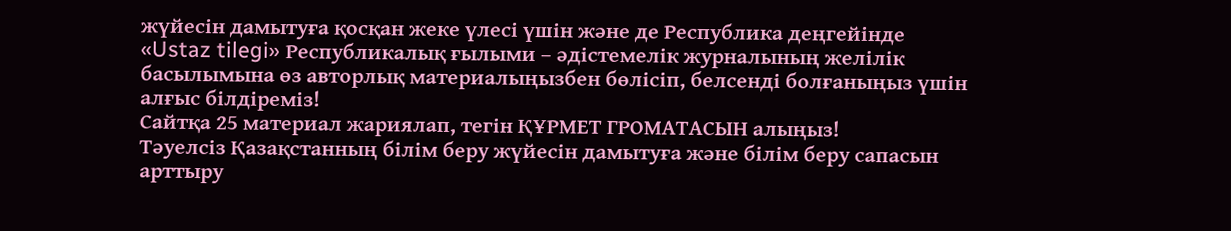жүйесін дамытуға қосқан жеке үлесі үшін және де Республика деңгейінде «Ustaz tilegi» Республикалық ғылыми – әдістемелік журналының желілік басылымына өз авторлық материалыңызбен бөлісіп, белсенді болғаныңыз үшін алғыс білдіреміз!
Сайтқа 25 материал жариялап, тегін ҚҰРМЕТ ГРОМАТАСЫН алыңыз!
Тәуелсіз Қазақстанның білім беру жүйесін дамытуға және білім беру сапасын арттыру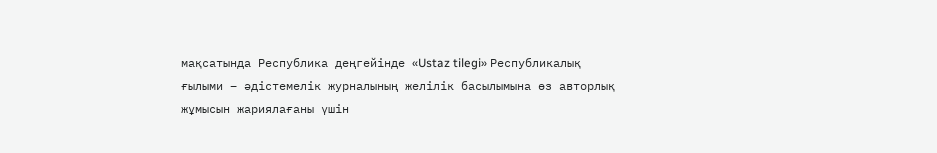мақсатында Республика деңгейінде «Ustaz tilegi» Республикалық ғылыми – әдістемелік журналының желілік басылымына өз авторлық жұмысын жариялағаны үшін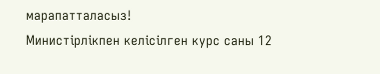марапатталасыз!
Министірлікпен келісілген курс саны 12